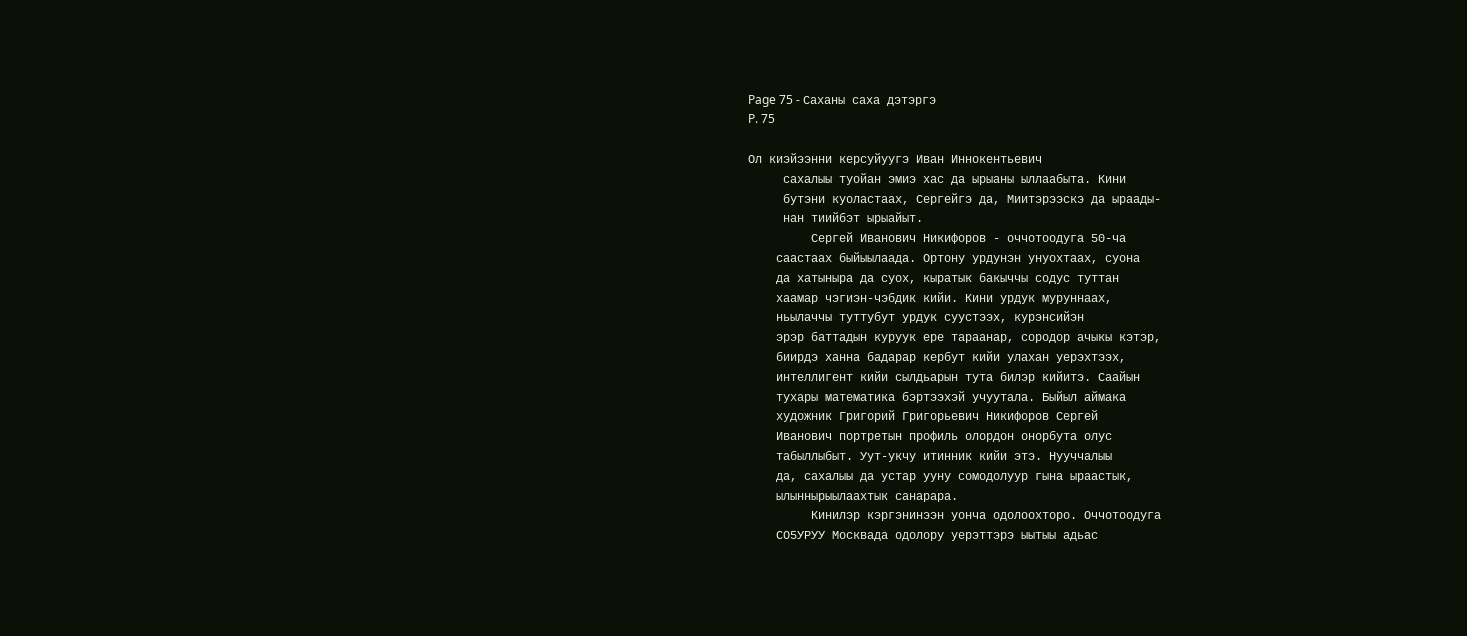Page 75 - Саханы саха дэтэргэ
P. 75

Ол киэйээнни керсуйуугэ Иван Иннокентьевич
     сахалыы туойан эмиэ хас да ырыаны ыллаабыта. Кини
     бутэни куоластаах, Сергейгэ да, Миитэрээскэ да ыраады-
     нан тиийбэт ырыайыт.
         Сергей Иванович Никифоров - оччотоодуга 50-ча
    саастаах быйыылаада. Ортону урдунэн унуохтаах, суона
    да хатыныра да суох, кыратык бакыччы содус туттан
    хаамар чэгиэн-чэбдик кийи. Кини урдук муруннаах,
    ньылаччы туттубут урдук суустээх, курэнсийэн
    эрэр баттадын куруук ере тараанар, сородор ачыкы кэтэр,
    биирдэ ханна бадарар кербут кийи улахан уерэхтээх,
    интеллигент кийи сылдьарын тута билэр кийитэ. Саайын
    тухары математика бэртээхэй учуутала. Быйыл аймака
    художник Григорий Григорьевич Никифоров Сергей
    Иванович портретын профиль олордон онорбута олус
    табыллыбыт. Уут-укчу итинник кийи этэ. Нууччалыы
    да, сахалыы да устар ууну сомодолуур гына ыраастык,
    ылыннырыылаахтык санарара.
         Кинилэр кэргэнинээн уонча одолоохторо. Оччотоодуга
    СО5УРУУ Москвада одолору уерэттэрэ ыытыы адьас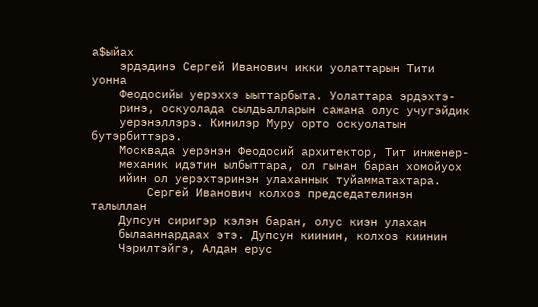а$ыйах
    эрдэдинэ Сергей Иванович икки уолаттарын Тити уонна
    Феодосийы уерэххэ ыыттарбыта. Уолаттара эрдэхтэ-
    ринэ, оскуолада сылдьалларын сажана олус учугэйдик
    уерэнэллэрэ. Кинилэр Муру орто оскуолатын бутэрбиттэрэ.
    Москвада уерэнэн Феодосий архитектор, Тит инженер-
    механик идэтин ылбыттара, ол гынан баран хомойуох
    ийин ол уерэхтэринэн улаханнык туйамматахтара.
        Сергей Иванович колхоз председателинэн талыллан
    Дупсун сиригэр кэлэн баран, олус киэн улахан
    былааннардаах этэ. Дупсун киинин, колхоз киинин
    Чэрилтэйгэ, Алдан ерус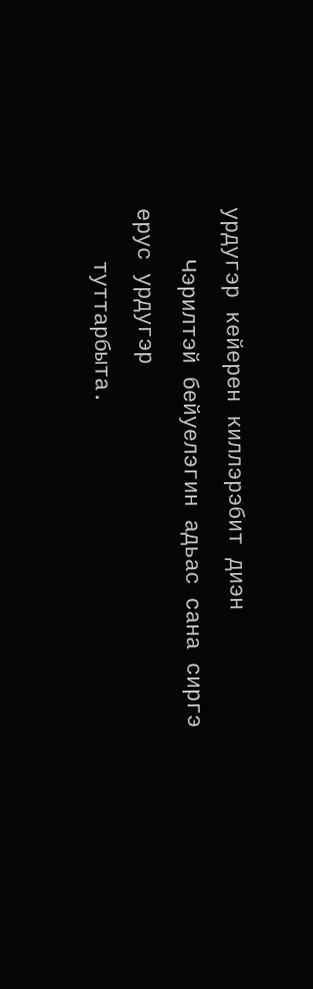урдугэр кейерен киллэрэбит диэн
    Чэрилтэй бейуелэгин адьас сана сиргэ ерус урдугэр
    туттарбыта.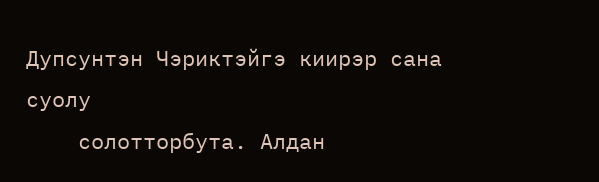Дупсунтэн Чэриктэйгэ киирэр сана суолу
    солотторбута. Алдан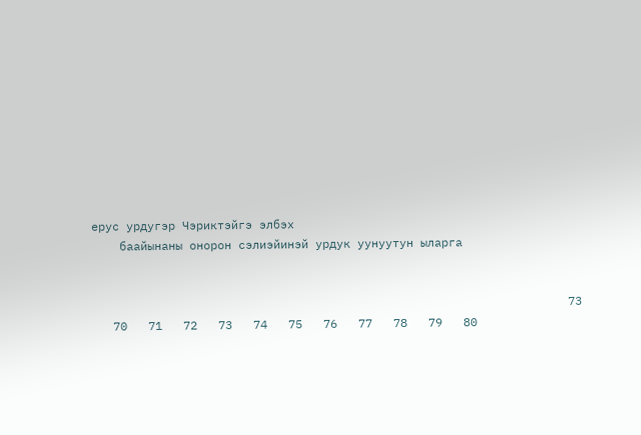ерус урдугэр Чэриктэйгэ элбэх
    баайынаны онорон сэлиэйинэй урдук уунуутун ыларга


                                                                    73
   70   71   72   73   74   75   76   77   78   79   80